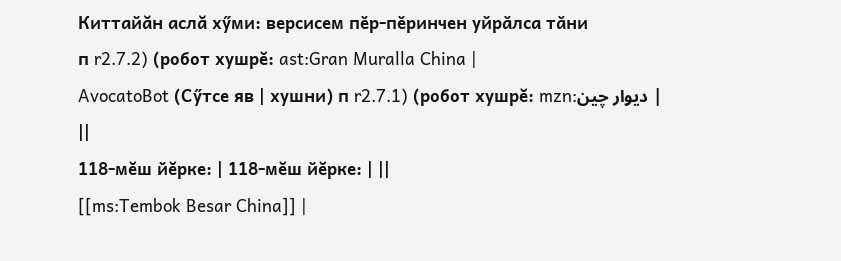Киттайăн аслă хӳми: версисем пӗр-пӗринчен уйрӑлса тӑни
п r2.7.2) (робот хушрĕ: ast:Gran Muralla China |
AvocatoBot (Сӳтсе яв | хушни) п r2.7.1) (робот хушрĕ: mzn:دیوار چین |
||
118-мĕш йĕрке: | 118-мĕш йĕрке: | ||
[[ms:Tembok Besar China]] |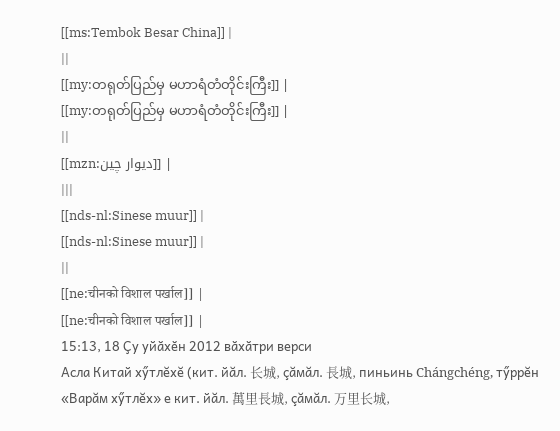[[ms:Tembok Besar China]] |
||
[[my:တရုတ်ပြည်မှ မဟာရံတံတိုင်းကြီး]] |
[[my:တရုတ်ပြည်မှ မဟာရံတံတိုင်းကြီး]] |
||
[[mzn:دیوار چین]] |
|||
[[nds-nl:Sinese muur]] |
[[nds-nl:Sinese muur]] |
||
[[ne:चीनको विशाल पर्खाल]] |
[[ne:चीनको विशाल पर्खाल]] |
15:13, 18 Ҫу уйӑхӗн 2012 вӑхӑтри верси
Асла Китай хӳтлĕхĕ (кит. йăл. 长城, çăмăл. 長城, пиньинь Chángchéng, тӳррĕн «Варăм хӳтлĕх» е кит. йăл. 萬里長城, çăмăл. 万里长城,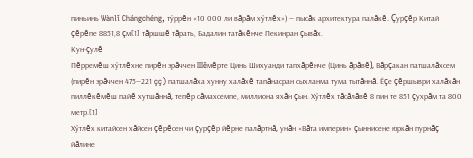пиньинь Wànlǐ Chángchéng, тӳррĕн «10 000 ли вăрăм хӳтлĕх») — пысăк архитектура палăкĕ. Çурçĕр Китай çĕрĕпе 8851,8 çм[1] тăршшĕ тăрать, Бадалин татăкĕнче Пекинран çывăх.
Кун-çулĕ
Пĕрремĕш хӳтлĕхне пирĕн эрăччен IIIĕмĕрте Цинь Шихуанди тапхăрĕнче (Цинь ăрăвĕ), Вăрçакан патшалăхсем (пирĕн эрăччен 475—221 çç) патшалăха хунну халăхĕ тапăнасран сыхланма тума тытăннă. Ӗçе çĕршыври халăхăн пиллĕкĕмĕш пайĕ хутшăннă, тепĕр сăмахсемпе, миллиона яхăн çын. Хӳтлĕх тăсăлăвĕ 8 пин те 851 çухрăм та 800 метр.[1]
Хӳтлĕх китайсен хăйсен çĕрĕсен чи çурçĕр йĕрне палăртнă, унăн «Вăта империн» çыннисене юркăн пурнăç йăлине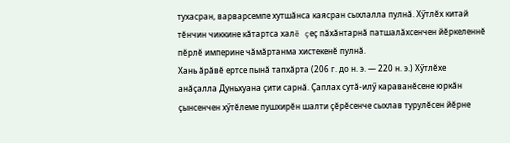тухасран, варварсемпе хутшăнса каясран сыхлалла пулнă. Хӳтлĕх китай тĕнчин чиккине кăтартса халĕ çеç пăхăнтарнă патшалăхсенчен йĕркеленнĕ пĕрлĕ империне чăмăртанма хистекенĕ пулнă.
Хань ăрăвĕ ертсе пынă тапхăрта (206 г. до н. э. — 220 н. э.) Хӳтлĕхе анăçалла Дуньхуана çити сарнă. Çаплах сутă-илӳ караванĕсене юркăн çынсенчен хӳтĕлеме пушхирĕн шалти çĕрĕсенче сыхлав турулĕсен йĕрне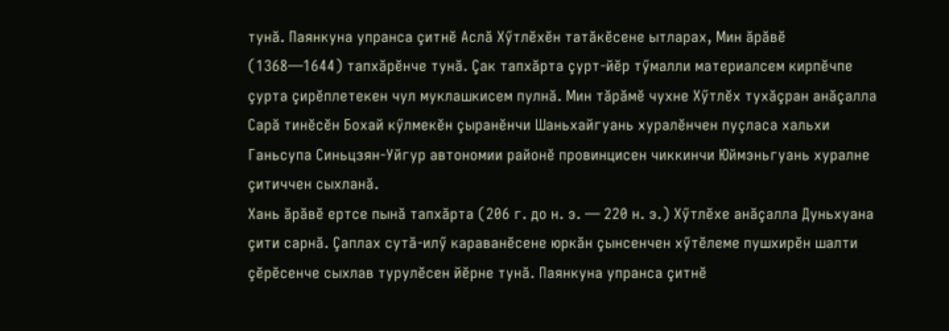тунă. Паянкуна упранса çитнĕ Аслă Хӳтлĕхĕн татăкĕсене ытларах, Мин ăрăвĕ (1368—1644) тапхăрĕнче тунă. Çак тапхăрта çурт-йĕр тӳмалли материалсем кирпĕчпе çурта çирĕплетекен чул муклашкисем пулнă. Мин тăрăмĕ чухне Хӳтлĕх тухăçран анăçалла Сарă тинĕсĕн Бохай кӳлмекĕн çыранĕнчи Шаньхайгуань хуралĕнчен пуçласа хальхи Ганьсупа Синьцзян-Уйгур автономии районĕ провинцисен чиккинчи Юймэньгуань хуралне çитиччен сыхланă.
Хань ăрăвĕ ертсе пынă тапхăрта (206 г. до н. э. — 220 н. э.) Хӳтлĕхе анăçалла Дуньхуана çити сарнă. Çаплах сутă-илӳ караванĕсене юркăн çынсенчен хӳтĕлеме пушхирĕн шалти çĕрĕсенче сыхлав турулĕсен йĕрне тунă. Паянкуна упранса çитнĕ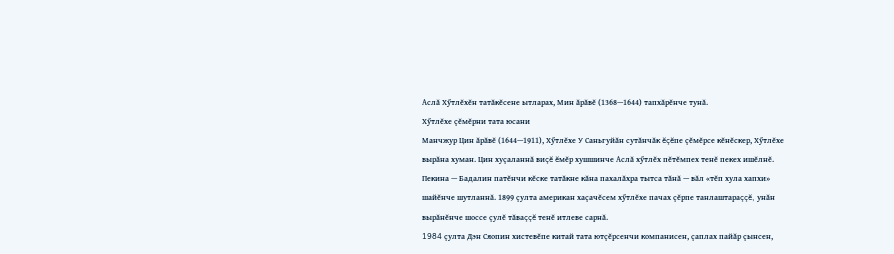Аслă Хӳтлĕхĕн татăкĕсене ытларах, Мин ăрăвĕ (1368—1644) тапхăрĕнче тунă.
Хӳтлĕхе çĕмĕрни тата юсани
Манчжур Цин ăрăвĕ (1644—1911), Хӳтлĕхе У Саньгуйăн сутăнчăк ĕçĕпе çĕмĕрсе кĕнĕскер, Хӳтлĕхе вырăна хуман. Цин хуçаланнă виçĕ ĕмĕр хушшинче Аслă хӳтлĕх пĕтĕмпех тенĕ пекех ишĕлнĕ. Пекина — Бадалин патĕнчи кĕске татăкне кăна пахалăхра тытса тăнă — вăл «тĕп хула хапхи» шайĕнче шутланнă. 1899 çулта американ хаçачĕсем хӳтлĕхе пачах çĕрпе танлаштараççĕ, унăн вырăнĕнче шоссе çулĕ тăваççĕ тенĕ итлеве сарнă.
1984 çулта Дэн Сяопин хистевĕпе китай тата ютçĕрсенчи компанисен, çаплах пайăр çынсен,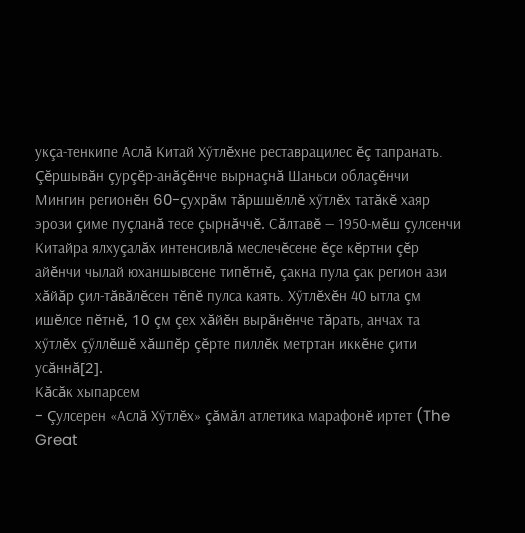укçа-тенкипе Аслă Китай Хӳтлĕхне реставрацилес ĕç тапранать.
Çĕршывăн çурçĕр-анăçĕнче вырнаçнă Шаньси облаçĕнчи Мингин регионĕн 60-çухрăм тăршшĕллĕ хӳтлĕх татăкĕ хаяр эрози çиме пуçланă тесе çырнăччĕ. Сăлтавĕ — 1950-мĕш çулсенчи Китайра ялхуçалăх интенсивлă меслечĕсене ĕçе кĕртни çĕр айĕнчи чылай юханшывсене типĕтнĕ, çакна пула çак регион ази хăйăр çил-тăвăлĕсен тĕпĕ пулса каять. Хӳтлĕхĕн 40 ытла çм ишĕлсе пĕтнĕ, 10 çм çех хăйĕн вырăнĕнче тăрать, анчах та хӳтлĕх çӳллĕшĕ хăшпĕр çĕрте пиллĕк метртан иккĕне çити усăннă[2].
Кăсăк хыпарсем
- Çулсерен «Аслă Хӳтлĕх» çăмăл атлетика марафонĕ иртет (The Great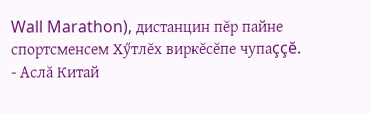Wall Marathon), дистанцин пĕр пайне спортсменсем Хӳтлĕх виркĕсĕпе чупаççĕ.
- Аслă Китай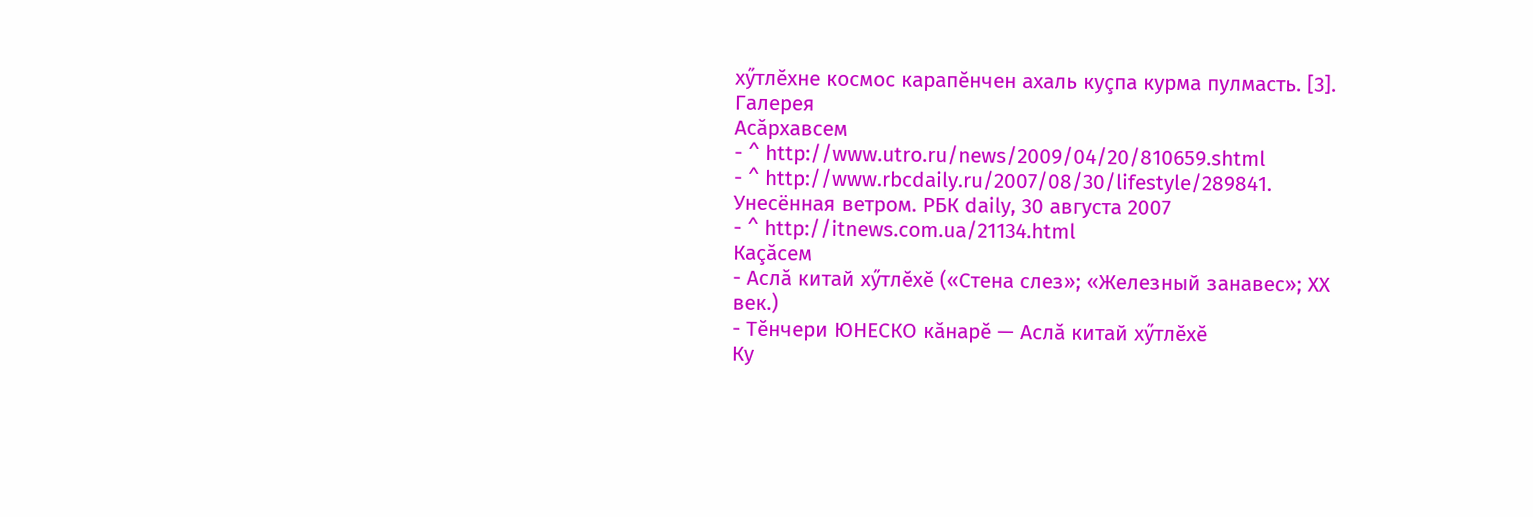хӳтлĕхне космос карапĕнчен ахаль куçпа курма пулмасть. [3].
Галерея
Асăрхавсем
- ^ http://www.utro.ru/news/2009/04/20/810659.shtml
- ^ http://www.rbcdaily.ru/2007/08/30/lifestyle/289841. Унесённая ветром. РБК daily, 30 августа 2007
- ^ http://itnews.com.ua/21134.html
Каçăсем
- Аслă китай хӳтлĕхĕ («Стена слез»; «Железный занавес»; XX век.)
- Тĕнчери ЮНЕСКО кăнарĕ — Аслă китай хӳтлĕхĕ
Ку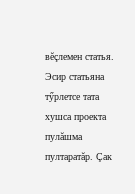вĕçлемен статья. Эсир статьяна тӳрлетсе тата хушса проекта пулăшма пултаратăр. Çак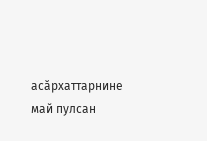асăрхаттарнине май пулсан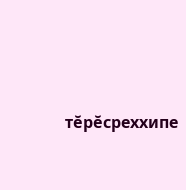тĕрĕсреххипе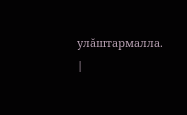улăштармалла. |